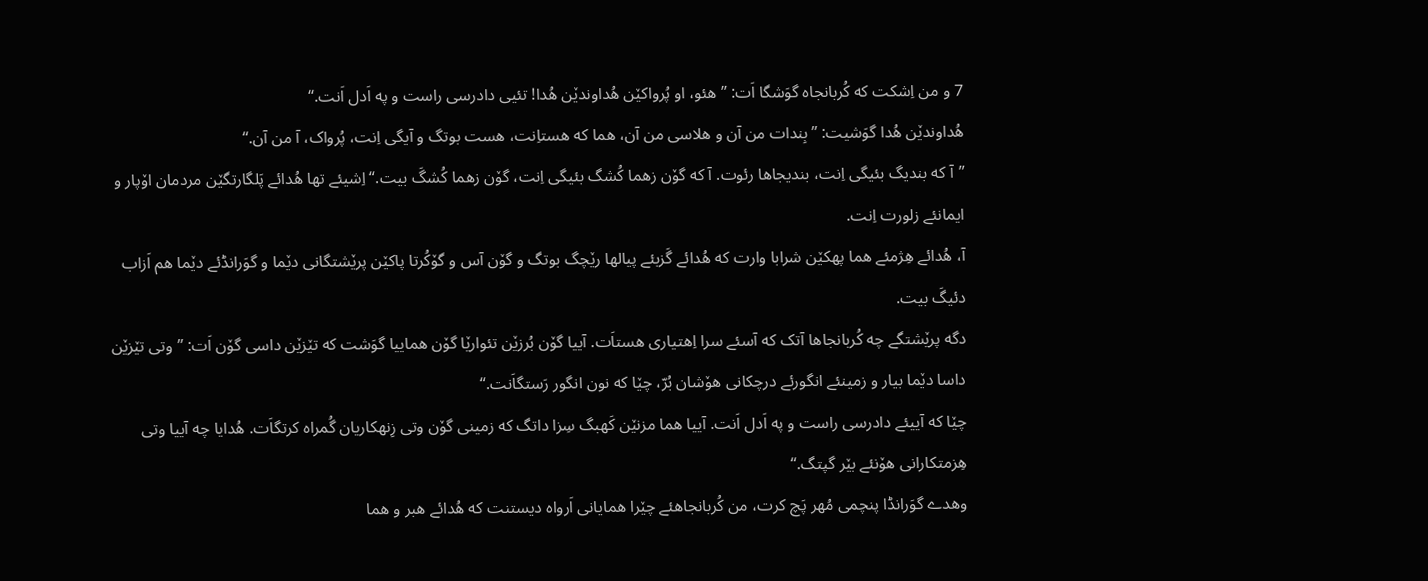7 و من اِشکت که کُربانجاه گوَشگا اَت: ”هئو، او پُرواکێن هُداوندێن هُدا! تئیی دادرسی راست و په اَدل اَنت.“
هُداوندێن هُدا گوَشیت: ”بِندات من آن و هلاسی من آن، هما که هستاِنت، هست بوتگ و آیگی اِنت، پُرواک، آ من آن.“
”آ که بندیگ بئیگی اِنت، بندیجاها رئوت. آ که گۆن زهما کُشگ بئیگی اِنت، گۆن زهما کُشگَ بیت.“ اِشیئے تها هُدائے پَلگارتگێن مردمان اۆپار و ایمانئے زلورت اِنت.
آ، هُدائے هِژمئے هما پهکێن شرابا وارت که هُدائے گَزبئے پیالها رێچگ بوتگ و گۆن آس و گۆکُرتا پاکێن پرێشتگانی دێما و گوَرانڈئے دێما هم اَزاب دئیگَ بیت.
دگه پرێشتگے چه کُربانجاها آتک که آسئے سرا اِهتیاری هستاَت. آییا گۆن بُرزێن تئوارێا گۆن هماییا گوَشت که تێزێن داسی گۆن اَت: ”وتی تێزێن داسا دێما بیار و زمینئے انگورئے درچکانی هۆشان بُرّ، چێا که نون انگور رَستگاَنت.“
چێا که آییئے دادرسی راست و په اَدل اَنت. آییا هما مزنێن کَهبگ سِزا داتگ که زمینی گۆن وتی زِنهکاریان گُمراه کرتگاَت. هُدایا چه آییا وتی هِزمتکارانی هۆنئے بێر گپتگ.“
وهدے گوَرانڈا پنچمی مُهر پَچ کرت، من کُربانجاهئے چێرا همایانی اَرواه دیستنت که هُدائے هبر و هما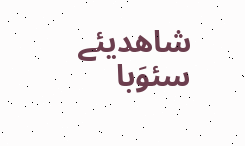شاهدیئے سئوَبا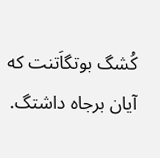کُشگ بوتگاَتنت که آیان برجاه داشتگ.